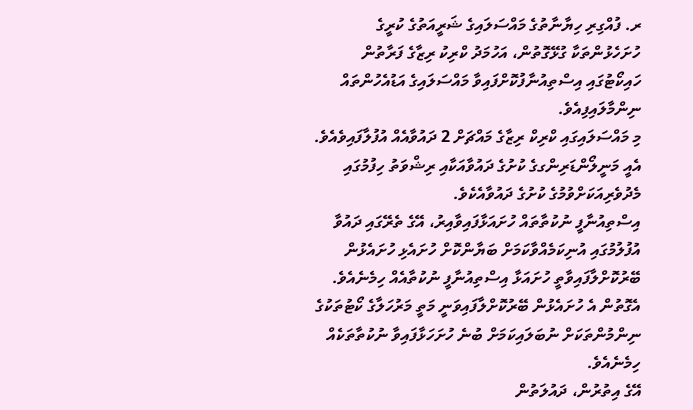ރ. ފުއްގިރި ހިޔާނާތުގެ މައްސަލައިގެ ޝަރީއަތުގެ ކުރީގެ ހުށަހެޅުންތަކާ ގުޅޭގޮތުން، އަހުމަދު ކްރިކު ރިޒާގެ ފަރާތުން ހައިކޯޓުގައި އިސްތިއުނާފުކޮށްފައިވާ މައްސަލައިގެ އަޑުއެހުންތައް ނިންމާލައިފިއެވެ.
މި މައްސަލައިގައި ކްރިކް ރިޒާގެ މައްޗަށް 2 ދައުވާއެއް އުފުލާފައިވެއެވެ. އެއީ މަނީލޯންޑަރިންގގެ ކުށުގެ ދައުވާއަކާއި ރިޝްވަތު ހިފުމުގައި މެދުވެރިއަކަށްވުމުގެ ކުށުގެ ދައުވާއެކެވެ.
އިސްތިއުނާފީ ނުކުތާތައް ހުށައަޅާފައިވާއިރު، އޭގެ ތެރޭގައި ދައުވާ އުފުލުމުގައި އުނިކަމެއްވާކަމަށް ބަޔާންކޮށް ހުށައެޅި ހުށައެޅުން ބޭރުކޮށްލާފައިވާތީ ހުށައަޅާ އިސްތިއުނާފީ ނުކުތާއެއް ހިމެނެއެވެ. އެގޮތުން އެ ހުށައެޅުން ބޭރުކޮށްލާފައިވަނީ މަތީ މަރުހަލާގެ ކޯޓުތަކުގެ ނިންމުންތަކަށް ނުބަލައިކަމަށް ބުނެ ހުށަހަޅާފައިވާ ނުކުތާތަކެއް ހިމެނެއެވެ.
އޭގެ އިތުރުން، ދައުލަތުން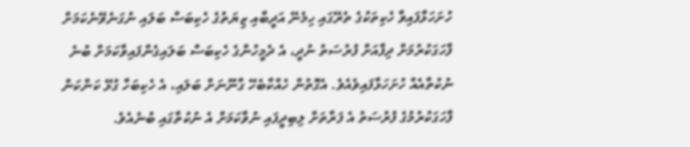ހުށަހަޅާފައިވާ ހެކިތަކުގެ ތެރޭގައި ހިމެނޭ އަދީބާއި ޒިޔަތުގެ ހެކިބަސް ބަލައި ނުގަނެވޭނެކަމަށް ފާހަގަކުރުމަށް ދިފާއަށް ފުރުސަތު ނުދީ، އެ ދެމީހުންގެ ހެކިބަސް ބަލައިގެންފައިވާކަމަށް ބުނެ ނުކުތާއެއް ހުށަހަޅާފައިވެއެވެ. އެގޮތުން ހެއްކާބެހޭ ގާނޫނަށް ބަލައި، އެ ހެކިބަހާ ގުޅޭ ކަންކަން ފާހަގަކުރުމުގެ ފުރުސަތު އެ ފަރާތަށް ލިބިދީފައި ނުވާކަމަށް އެ ނުކުތާގައި ބުނެއެވެ.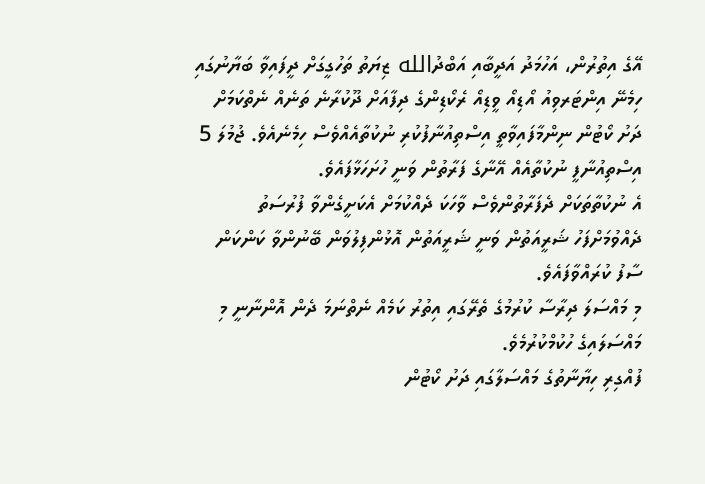އޭގެ އިތުރުން، އަހުމަދު އަދީބާއި އަބްދުالله ޒިޔަތު ތަހުގީގަށް ދީފައިވާ ބަޔާނުގައި ހިމެނޭ އިންޓަރވިއު އޯޑިއޯ ވީޑިއޯ ރެކޯޑިންގެ ދިފާއަށް ދޫކުރާނެ ތަނެއް ނެތްކަމަށް ދަށު ކޯޓުން ނިންމާފައިވާތީ އިސްތިއުނާފުކުރި ނުކުތާއެއްވެސް ހިމެނެއެވެ. ޖުމުލަ 5 އިސްތިއުނާފީ ނުކުތާއެއް އޭނާގެ ފަރާތުން ވަނީ ހުށަހަޅާފައެވެ.
އެ ނުކުތާތަކަށް ދެފަރާތުންވެސް ވާހަކަ ދެއްކުމަށް އެކަށީގެންވާ ފުރުސަތު ދެއްވުމަށްފަހު ޝަރީއަތުން ވަނީ ޝަރީއަތުން އޮޅުންފިލުވަން ބޭނުންވާ ކަންކަން ސާފު ކުރައްވާފައެވެ.
މި މައްސަލަ ދިރާސާ ކުރުމުގެ ތެރޭގައި އިތުރު ކަމެއް ނެތްނަމަ ދެން އޮންނާނީ މި މައްސަލައިގެ ހުކުމްކުރުމެވެ.
ފުއްގިރި ހިޔާނާތުގެ މައްސަލާގައި ދަށު ކޯޓުން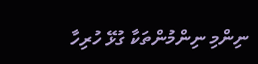ނިންމި ނިންމުންތަކާ ގުޅޭ ހުރިހާ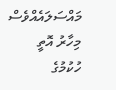މައްސަލައެއްވެސް މިހާރު އޮތީ ހުކުމުގެ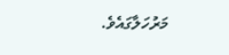މަރުހަލާގައެވެ.